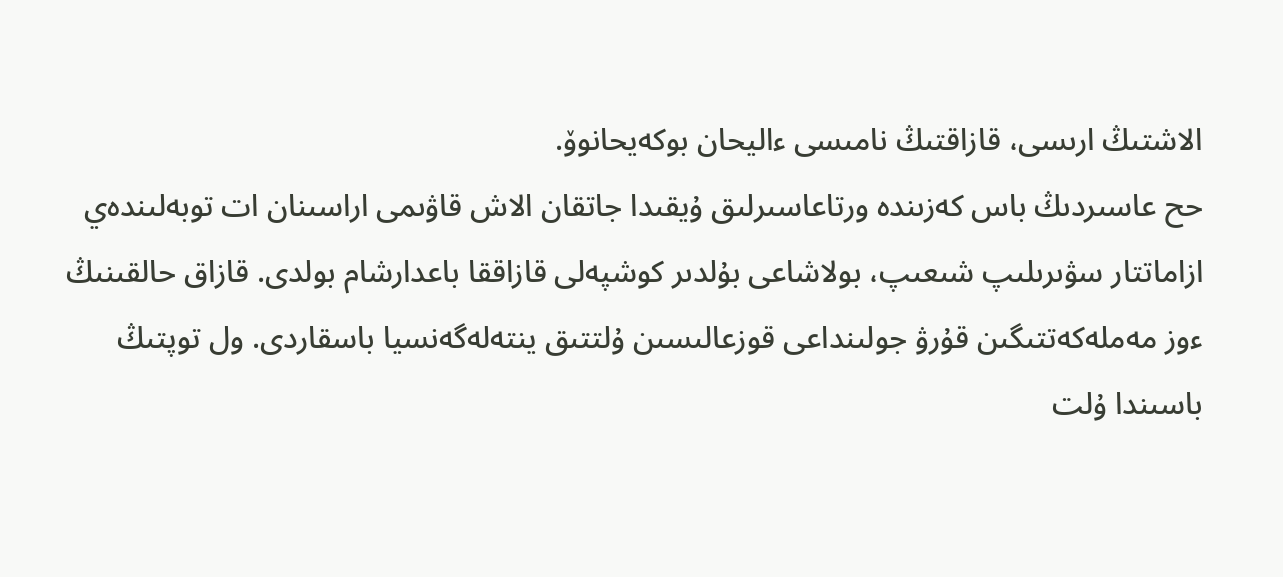الاشتىڭ ارىسى، قازاقتىڭ نامىسى ءاليحان بوكەيحانوۆ.
حح عاسىردىڭ باس كەزىندە ورتاعاسىرلىق ۇيقىدا جاتقان الاش قاۋىمى اراسىنان ات توبەلىندەي ازاماتتار سۋىرىلىپ شىعىپ، بولاشاعى بۇلدىر كوشپەلى قازاققا باعدارشام بولدى. قازاق حالقىنىڭ ءوز مەملەكەتتىگىن قۇرۋ جولىنداعى قوزعالىسىن ۇلتتىق ينتەلەگەنسيا باسقاردى. ول توپتىڭ باسىندا ۇلت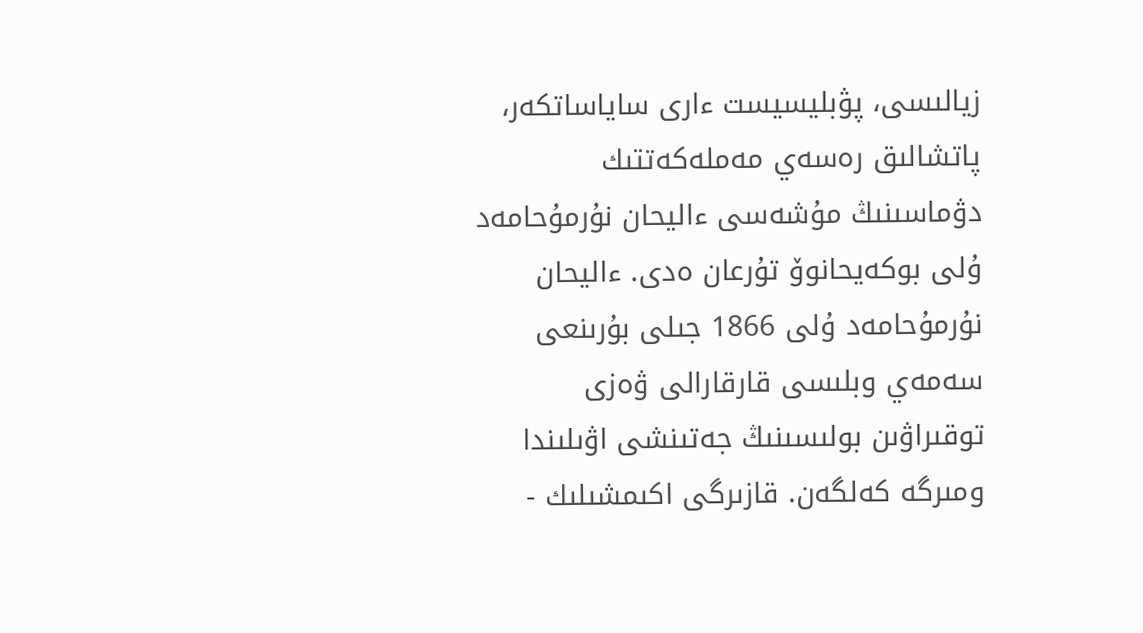زيالىسى، پۋبليسيست ءارى ساياساتكەر، پاتشالىق رەسەي مەملەكەتتىك دۋماسىنىڭ مۇشەسى ءاليحان نۇرمۇحامەد ۇلى بوكەيحانوۆ تۇرعان ەدى. ءاليحان نۇرمۇحامەد ۇلى 1866 جىلى بۇرىنعى سەمەي وبلىسى قارقارالى ۋەزى توقىراۋىن بولىسىنىڭ جەتىنشى اۋىلىندا ومىرگە كەلگەن. قازىرگى اكىمشىلىك -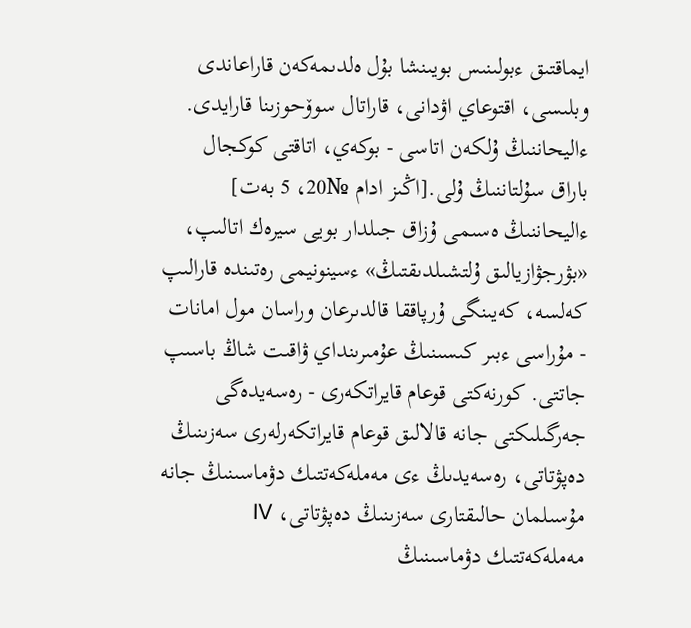ايماقتىق ءبولىنىس بويىنشا بۇل ەلدىمەكەن قاراعاندى وبلىسى، اقتوعاي اۋدانى، قاراتال سوۆحوزىنا قارايدى. ءاليحاننىڭ ۇلكەن اتاسى - بوكەي، اتاقتى كوكجال باراق سۇلتاننىڭ ۇلى.[اڭىز ادام №20، 5 بەت]
ءاليحاننىڭ ەسىمى ۇزاق جىلدار بويى سيرەك اتالىپ، «بۋرجۋازيالىق ۇلتشىلدىقتىڭ» ءسينونيمى رەتىندە قارالىپ كەلسە، كەيىنگى ۇرپاققا قالدىرعان وراسان مول امانات - مۇراسى ءبىر كىسىنىڭ عۇمىرىنداي ۋاقىت شاڭ باسىپ جاتتى. كورنەكتى قوعام قايراتكەرى - رەسەيدەگى جەرگىلىكتى جانە قالالىق قوعام قايراتكەرلەرى سەزىنىڭ دەپۋتاتى، رەسەيدىڭ ءى مەملەكەتتىك دۋماسىنىڭ جانە مۇسىلمان حالىقتارى سەزىنىڭ دەپۋتاتى، IV مەملەكەتتىك دۋماسىنىڭ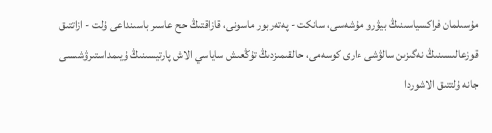مۇسىلمان فراكسياسىنىڭ بيۋرو مۇشەسى، سانكت - پەتەربور ماسونى، قازاقتىڭ حح عاسىر باسىنداعى ۇلت - ازاتتىق قوزعالىسىنىڭ نەگىزىن سالۋشى ءارى كوسەمى، حالقىمىزدىڭ تۇڭعىش ساياسي الاش پارتيسىنىڭ ۇيىمداستىرۋشىسى جانە ۇلتتىق الاشوردا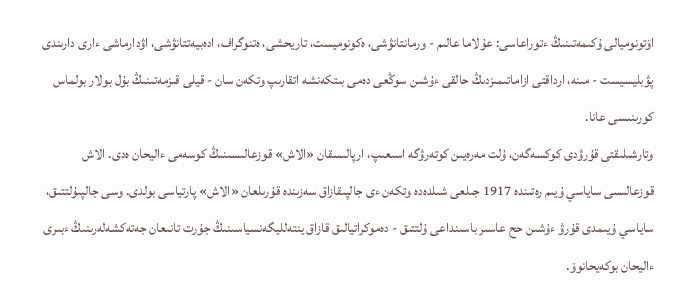اۆتونوميالى ۇكىمەتىنىڭ ءتوراعاسى: عۇلاما عالىم - ورمانتانۋشى، ەكونوميست، تاريحشى، ەتنوگراف، ادەبيەتتانۋشى، اۋدارماشى ءارى دارىندى پۋبليسيست - مىنە، ارداقتى ازاماتىمىزدىڭ حالقى ءۇشىن سوڭعى دەمى بىتكەنشە اتقارىپ وتكەن سان - قيلى قىزمەتىنىڭ بۇل بولار بولماس كورىنىسى عانا.
وتارشىلىقتى قۇرۋدى كوكسەگەن، ۇلت مەرەيىن كوتەرۋگە اسىعىپ، ارپالىسقان «الاش» قوزعالىسىنىڭ كوسەمى ءاليحان ەدى. الاش قوزعالىسى ساياسي ۇيىم رەتىندە 1917 جىلعى شىلدەدە وتكەن ءى جالپىقازاق سەزىندە قۇرىلعان «الاش» پارتياسى بولدى. وسى جالپىۇلتتىق، ساياسي ۇيىمدى قۇرۋ ءۇشىن حح عاسىر باسىنداعى ۇلتتىق - دەموكراتيالىق قازاق ينتەلليگەنسياسىنىڭ جۇرت تانىعان جەتەكشەلەرىنىڭ ءبىرى ءاليحان بوكەيحانوۆ.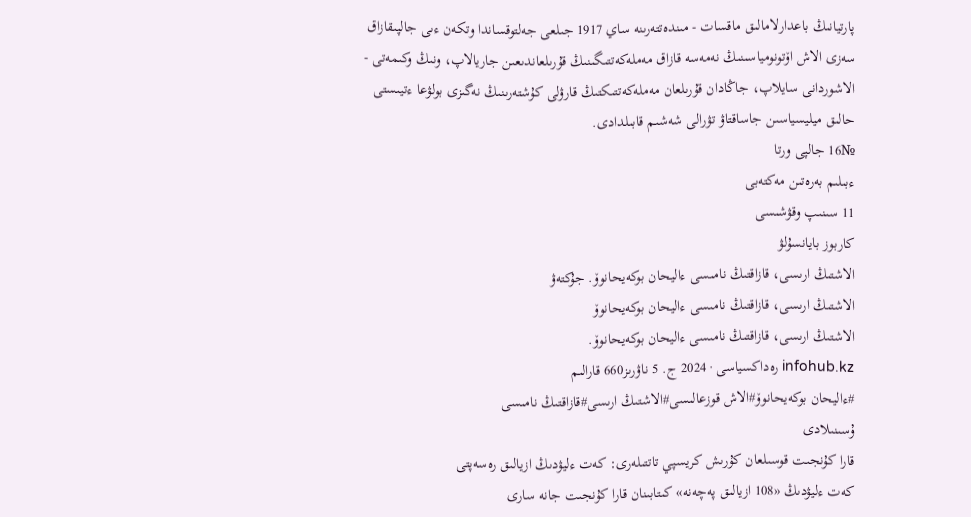پارتيانىڭ باعدارلامالىق ماقسات - مىندەتتەرىنە ساي 1917 جىلعى جەلتوقساندا وتكەن ءىى جالپىقازاق سەزى الاش اۆتونومياسىنىڭ نەمەسە قازاق مەملەكەتتىگىنىڭ قۇرىلعاندىعىن جاريالاپ، ونىڭ وكىمەتى - الاشوردانى سايلاپ، جاڭادان قۇرىلعان مەملەكەتتىكتىڭ قارۋلى كۇشتەرىنىڭ نەگىزى بولۋعا ءتيىستى حالىق ميليسياسىن جاساقتاۋ تۋرالى شەشىم قابىلدادى.
№16 جالپى ورتا
ءبىلىم بەرەتىن مەكتەبى
11 سىنىپ وقۋشىسى
كاربوز بايانسۇلۋ
الاشتىڭ ارىسى، قازاقتىڭ نامىسى ءاليحان بوكەيحانوۆ. جۇكتەۋ
الاشتىڭ ارىسى، قازاقتىڭ نامىسى ءاليحان بوكەيحانوۆ
الاشتىڭ ارىسى، قازاقتىڭ نامىسى ءاليحان بوكەيحانوۆ.
infohub.kz رەداكسياسى · 2024 ج. 5 ناۋرىز660 قارالىم
#ءاليحان بوكەيحانوۆ#الاش قوزعالىسى#الاشتىڭ ارىسى#قازاقتىڭ نامىسى
ۇسىنىلادى
قارا كۇنجىت قوسىلعان كۇرىش كريسپي تاتتىلەرى: كەت ءليۋدىڭ ازيالىق رەسەپتى
كەت ءليۋدىڭ «108 ازيالىق پەچەنە» كىتابىنان قارا كۇنجىت جانە سارى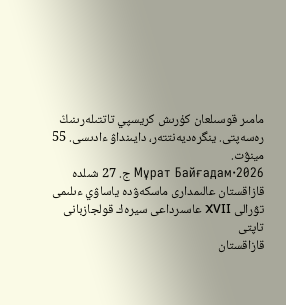مامىر قوسىلعان كۇرىش كريسپي تاتتىلەرىنىڭ رەسەپتى. ينگرەديەنتتەر، دايىنداۋ ءادىسى. 55 مينۋت.
Мұрат Байғадам·2026 ج. 27 شىلدە
قازاقستان عالىمدارى ماسكەۋدە ياساۋي ءىلىمى تۋرالى XVII عاسىرداعى سيرەك قولجازبانى تاپتى
قازاقستان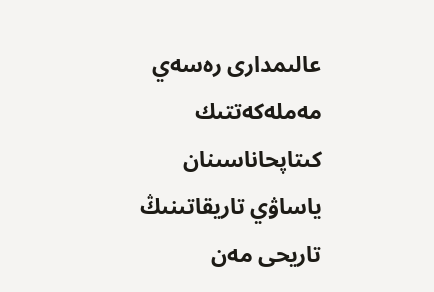عالىمدارى رەسەي مەملەكەتتىك كىتاپحاناسىنان ياساۋي تاريقاتىنىڭ تاريحى مەن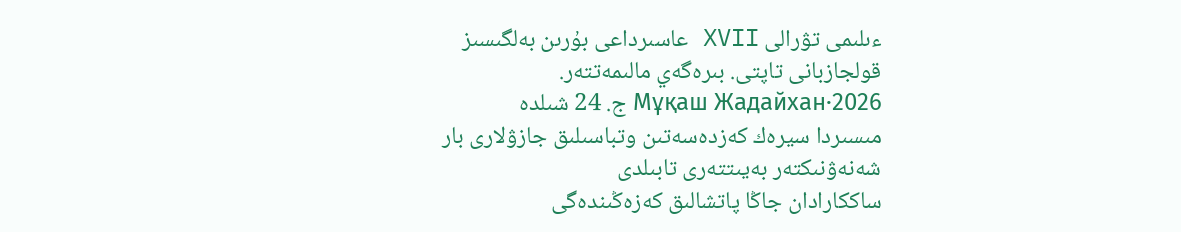ءىلىمى تۋرالى XVII عاسىرداعى بۇرىن بەلگىسىز قولجازبانى تاپتى. بىرەگەي مالىمەتتەر.
Мұқаш Жадайхан·2026 ج. 24 شىلدە
مىسىردا سيرەك كەزدەسەتىن وتباسىلىق جازۋلارى بار شەنەۋنىكتەر بەيىتتەرى تابىلدى
ساككارادان جاڭا پاتشالىق كەزەڭىندەگى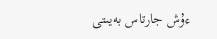ءۇش جارتاس بەيىتى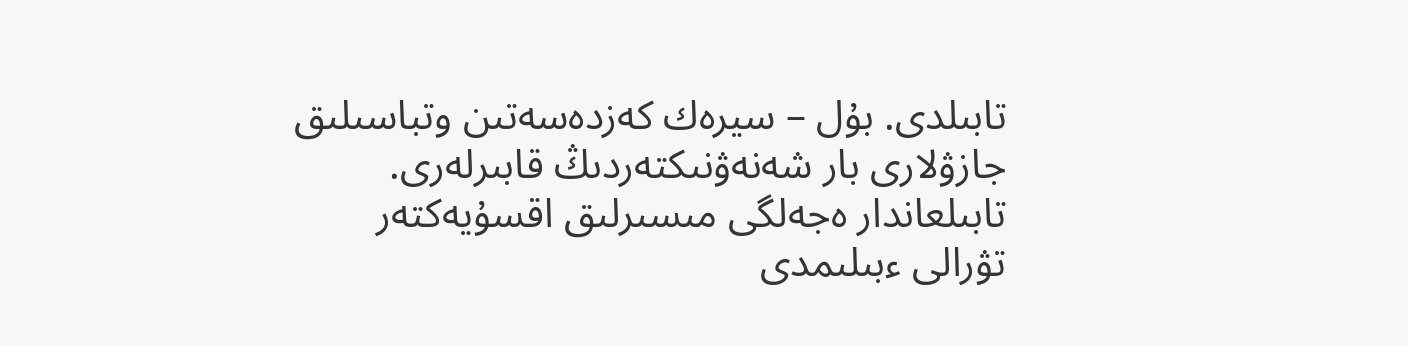تابىلدى. بۇل – سيرەك كەزدەسەتىن وتباسىلىق جازۋلارى بار شەنەۋنىكتەردىڭ قابىرلەرى. تابىلعاندار ەجەلگى مىسىرلىق اقسۇيەكتەر تۋرالى ءبىلىمدى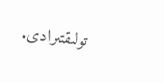تولىقتىرادى.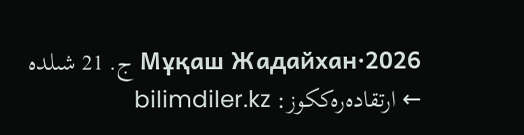Мұқаш Жадайхан·2026 ج. 21 شىلدە
← ارتقادەرەككوز: bilimdiler.kz